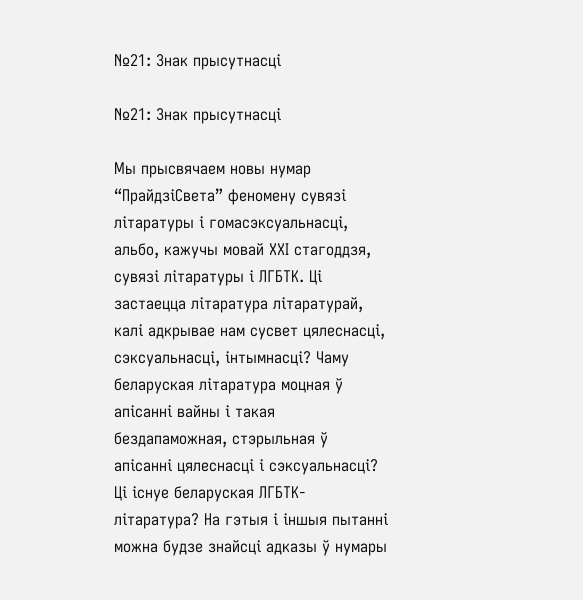№21: Знак прысутнасці

№21: Знак прысутнасці

Мы прысвячаем новы нумар “ПрайдзіСвета” феномену сувязі літаратуры і гомасэксуальнасці, альбо, кажучы мовай ХХІ стагоддзя, сувязі літаратуры і ЛГБТК. Ці застаецца літаратура літаратурай, калі адкрывае нам сусвет цялеснасці, сэксуальнасці, інтымнасці? Чаму беларуская літаратура моцная ў апісанні вайны і такая бездапаможная, стэрыльная ў апісанні цялеснасці і сэксуальнасці? Ці існуе беларуская ЛГБТК-літаратура? На гэтыя і іншыя пытанні можна будзе знайсці адказы ў нумары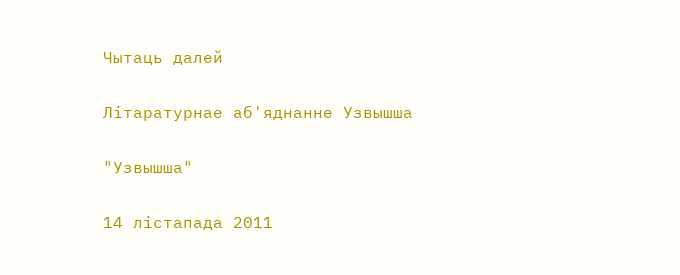Чытаць далей

Літаратурнае аб'яднанне Узвышша

"Узвышша"

14 лістапада 2011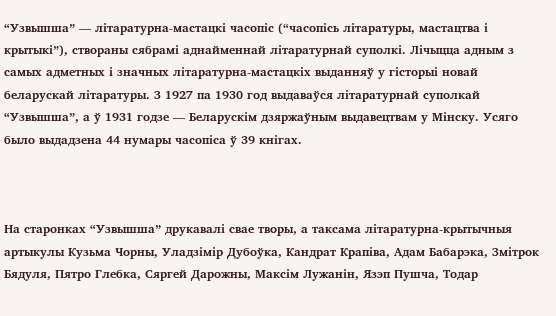“Узвышша” — літаратурна-мастацкі часопіс (“часопісь літаратуры, мастацтва і крытыкі”), створаны сябрамі аднайменнай літаратурнай суполкі. Лічыцца адным з самых адметных і значных літаратурна-мастацкіх выданняў у гісторыі новай беларускай літаратуры. З 1927 па 1930 год выдаваўся літаратурнай суполкай “Узвышша”, а ў 1931 годзе — Беларускім дзяржаўным выдавецтвам у Мінску. Усяго было выдадзена 44 нумары часопіса ў 39 кнігах.



На старонках “Узвышша” друкавалі свае творы, а таксама літаратурна-крытычныя артыкулы Кузьма Чорны, Уладзімір Дубоўка, Кандрат Крапіва, Адам Бабарэка, Змітрок Бядуля, Пятро Глебка, Сяргей Дарожны, Максім Лужанін, Язэп Пушча, Тодар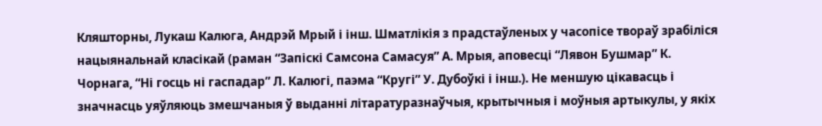Кляшторны, Лукаш Калюга, Андрэй Мрый і інш. Шматлікія з прадстаўленых у часопісе твораў зрабіліся нацыянальнай класікай (раман “Запіскі Самсона Самасуя” А. Мрыя, аповесці “Лявон Бушмар” К. Чорнага, “Ні госць ні гаспадар” Л. Калюгі, паэма “Кругі” У. Дубоўкі і інш.). Не меншую цікавасць і значнасць уяўляюць змешчаныя ў выданні літаратуразнаўчыя, крытычныя і моўныя артыкулы, у якіх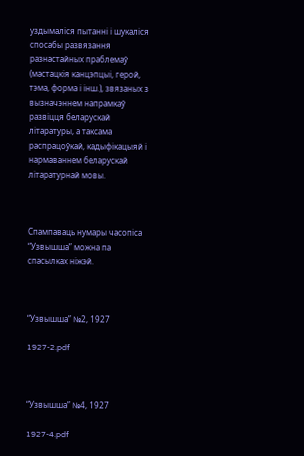уздымаліся пытанні і шукаліся спосабы развязання разнастайных праблемаў (мастацкія канцэпцыі, герой, тэма, форма і інш.), звязаных з вызначэннем напрамкаў развіцця беларускай літаратуры, а таксама распрацоўкай, кадыфікацыяй і нармаваннем беларускай літаратурнай мовы.



Спампаваць нумары часопіса “Узвышша” можна па спасылках ніжэй.



“Узвышша” №2, 1927

1927-2.pdf



“Узвышша” №4, 1927

1927-4.pdf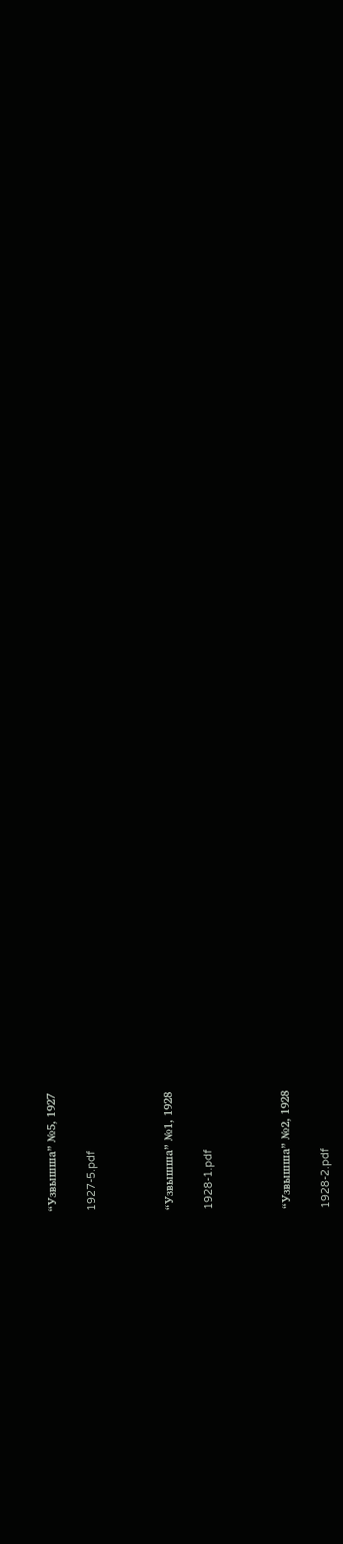“Узвышша” №5, 1927

1927-5.pdf



“Узвышша” №1, 1928

1928-1.pdf



“Узвышша” №2, 1928

1928-2.pdf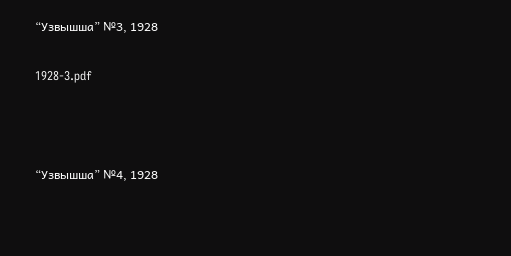“Узвышша” №3, 1928

1928-3.pdf



“Узвышша” №4, 1928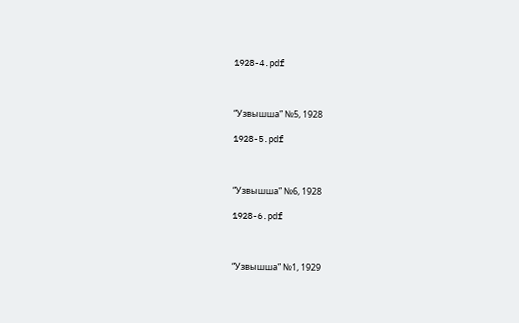1928-4.pdf



“Узвышша” №5, 1928

1928-5.pdf



“Узвышша” №6, 1928

1928-6.pdf



“Узвышша” №1, 1929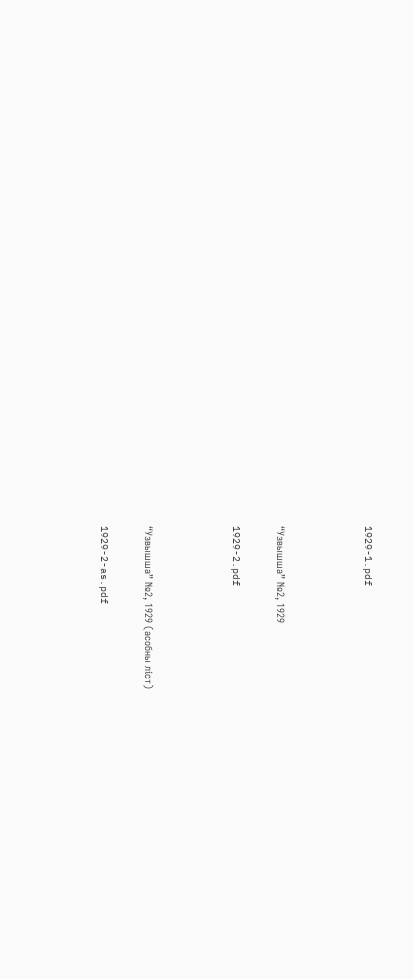1929-1.pdf



“Узвышша” №2, 1929

1929-2.pdf



“Узвышша” №2, 1929 (асобны ліст)

1929-2-as.pdf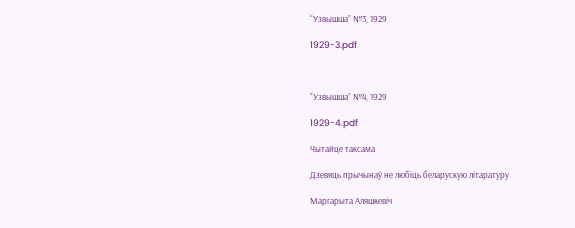“Узвышша” №3, 1929

1929-3.pdf



“Узвышша” №4, 1929

1929-4.pdf

Чытайце таксама

Дзевяць прычынаў не любіць беларускую літаратуру

Маргарыта Аляшкевіч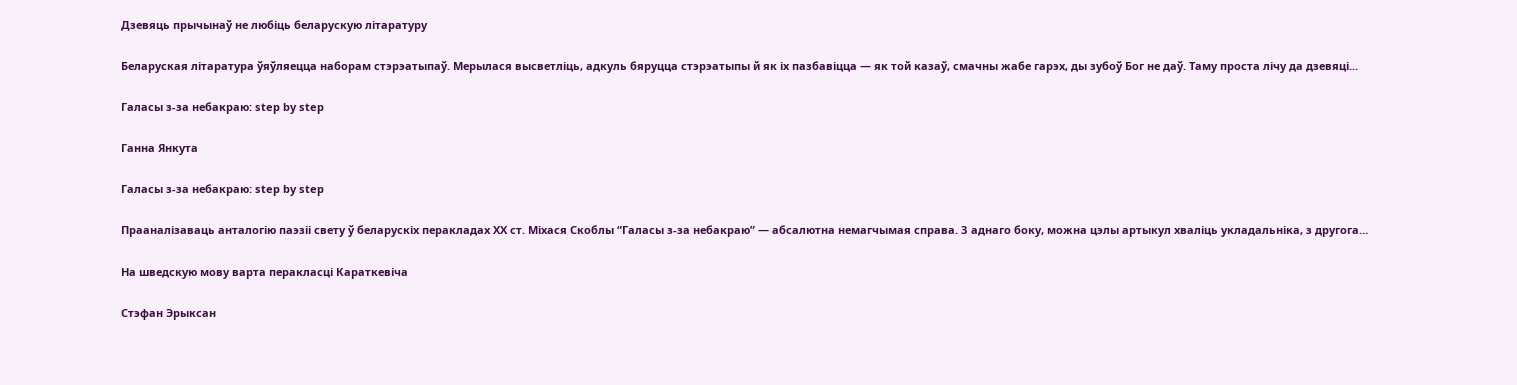Дзевяць прычынаў не любіць беларускую літаратуру

Беларуская літаратура ўяўляецца наборам стэрэатыпаў. Мерылася высветліць, адкуль бяруцца стэрэатыпы й як іх пазбавіцца — як той казаў, смачны жабе гарэх, ды зубоў Бог не даў. Таму проста лічу да дзевяці...

Галасы з-за небакраю: step by step

Ганна Янкута

Галасы з-за небакраю: step by step

Прааналізаваць анталогію паэзіі свету ў беларускіх перакладах ХХ ст. Міхася Скоблы “Галасы з-за небакраю” — абсалютна немагчымая справа. З аднаго боку, можна цэлы артыкул хваліць укладальніка, з другога…

На шведскую мову варта перакласці Караткевіча

Стэфан Эрыксан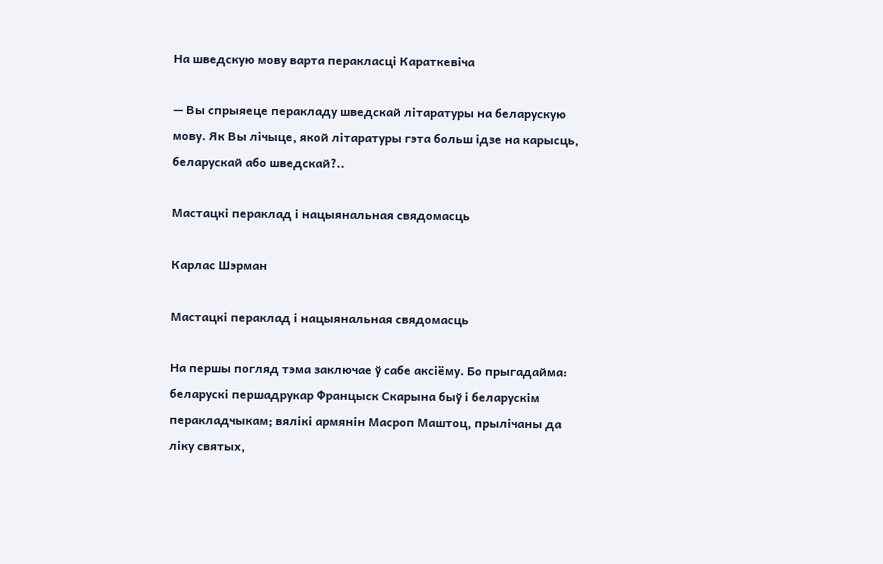На шведскую мову варта перакласці Караткевіча

— Вы спрыяеце перакладу шведскай літаратуры на беларускую мову. Як Вы лічыце, якой літаратуры гэта больш ідзе на карысць, беларускай або шведскай?..

Мастацкі пераклад і нацыянальная свядомасць

Карлас Шэрман

Мастацкі пераклад і нацыянальная свядомасць

На першы погляд тэма заключае ў сабе аксіёму. Бо прыгадайма: беларускі першадрукар Францыск Скарына быў і беларускім перакладчыкам; вялікі армянін Масроп Маштоц, прылічаны да ліку святых,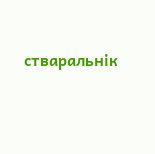стваральнік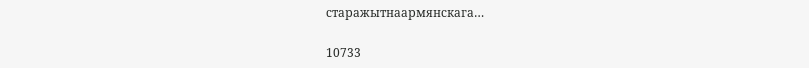старажытнаармянскага…

10733